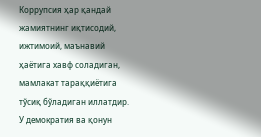Коррупсия ҳар қандай жамиятнинг иқтисодий, ижтимоий, маънавий ҳаётига хавф соладиган, мамлакат тараққиётига тўсиқ бўладиган иллатдир. У демократия ва қонун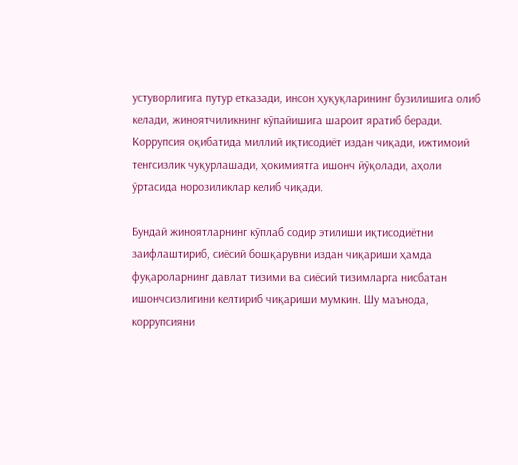устуворлигига путур етказади, инсон ҳуқуқларининг бузилишига олиб келади, жиноятчиликнинг кўпайишига шароит яратиб беради. Коррупсия оқибатида миллий иқтисодиёт издан чиқади, ижтимоий тенгсизлик чуқурлашади, ҳокимиятга ишонч йўқолади, аҳоли ўртасида норозиликлар келиб чиқади.

Бундай жиноятларнинг кўплаб содир этилиши иқтисодиётни заифлаштириб, сиёсий бошқарувни издан чиқариши ҳамда фуқароларнинг давлат тизими ва сиёсий тизимларга нисбатан ишончсизлигини келтириб чиқариши мумкин. Шу маънода, коррупсияни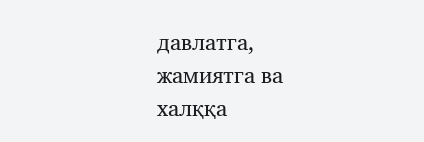давлатга, жамиятга ва халққа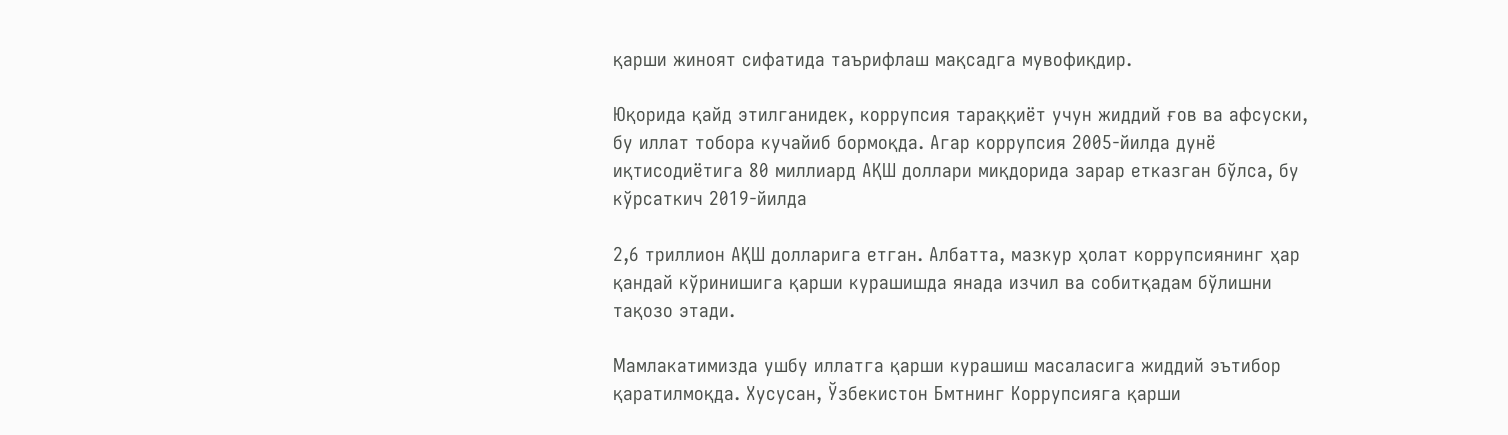қарши жиноят сифатида таърифлаш мақсадга мувофиқдир.

Юқорида қайд этилганидек, коррупсия тараққиёт учун жиддий ғов ва афсуски, бу иллат тобора кучайиб бормоқда. Агар коррупсия 2005-йилда дунё иқтисодиётига 80 миллиард АҚШ доллари миқдорида зарар етказган бўлса, бу кўрсаткич 2019-йилда

2,6 триллион АҚШ долларига етган. Албатта, мазкур ҳолат коррупсиянинг ҳар қандай кўринишига қарши курашишда янада изчил ва собитқадам бўлишни тақозо этади.

Мамлакатимизда ушбу иллатга қарши курашиш масаласига жиддий эътибор қаратилмоқда. Хусусан, Ўзбекистон Бмтнинг Коррупсияга қарши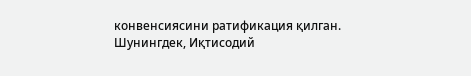конвенсиясини ратификация қилган. Шунингдек, Иқтисодий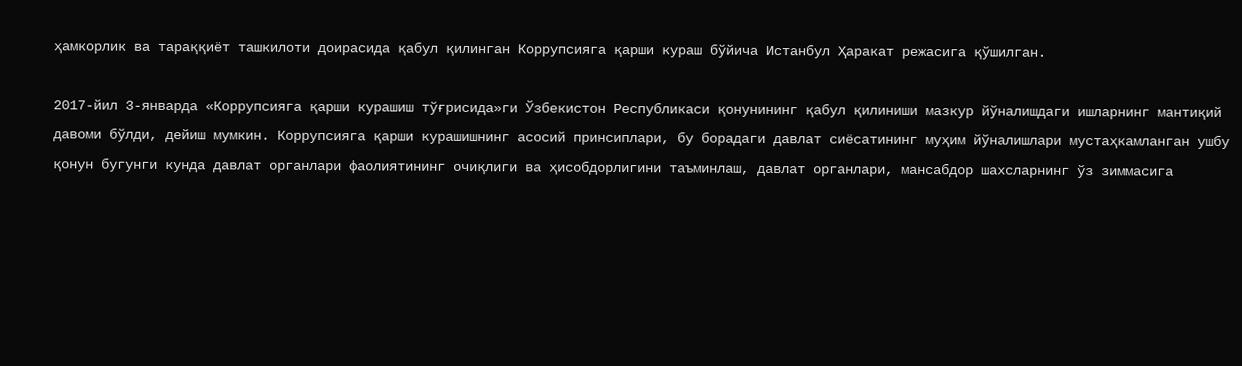ҳамкорлик ва тараққиёт ташкилоти доирасида қабул қилинган Коррупсияга қарши кураш бўйича Истанбул Ҳаракат режасига қўшилган.

2017-йил 3-январда «Коррупсияга қарши курашиш тўғрисида»ги Ўзбекистон Республикаси қонунининг қабул қилиниши мазкур йўналишдаги ишларнинг мантиқий давоми бўлди, дейиш мумкин. Коррупсияга қарши курашишнинг асосий принсиплари, бу борадаги давлат сиёсатининг муҳим йўналишлари мустаҳкамланган ушбу қонун бугунги кунда давлат органлари фаолиятининг очиқлиги ва ҳисобдорлигини таъминлаш, давлат органлари, мансабдор шахсларнинг ўз зиммасига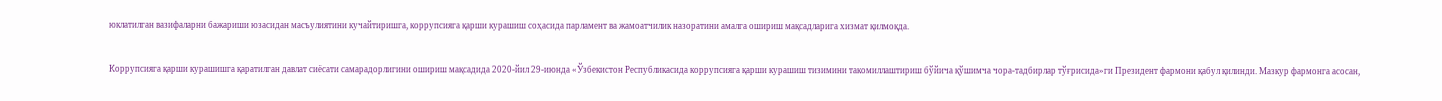юклатилган вазифаларни бажариши юзасидан масъулиятини кучайтиришга, коррупсияга қарши курашиш соҳасида парламент ва жамоатчилик назоратини амалга ошириш мақсадларига хизмат қилмоқда.

Коррупсияга қарши курашишга қаратилган давлат сиёсати самарадорлигини ошириш мақсадида 2020-йил 29-июнда «Ўзбекистон Республикасида коррупсияга қарши курашиш тизимини такомиллаштириш бўйича қўшимча чора-тадбирлар тўғрисида»ги Президент фармони қабул қилинди. Мазкур фармонга асосан,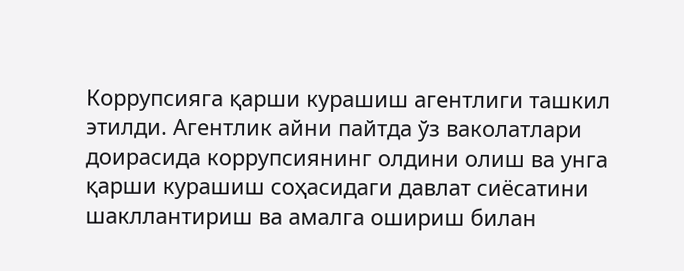Коррупсияга қарши курашиш агентлиги ташкил этилди. Агентлик айни пайтда ўз ваколатлари доирасида коррупсиянинг олдини олиш ва унга қарши курашиш соҳасидаги давлат сиёсатини шакллантириш ва амалга ошириш билан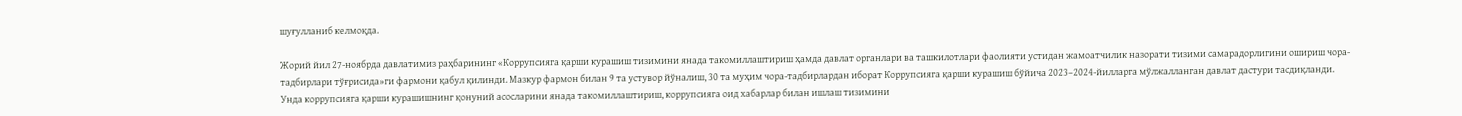шуғулланиб келмоқда.

Жорий йил 27-ноябрда давлатимиз раҳбарининг «Коррупсияга қарши курашиш тизимини янада такомиллаштириш ҳамда давлат органлари ва ташкилотлари фаолияти устидан жамоатчилик назорати тизими самарадорлигини ошириш чора-тадбирлари тўғрисида»ги фармони қабул қилинди. Мазкур фармон билан 9 та устувор йўналиш, 30 та муҳим чора-тадбирлардан иборат Коррупсияга қарши курашиш бўйича 2023–2024-йилларга мўлжалланган давлат дастури тасдиқланди. Унда коррупсияга қарши курашишнинг қонуний асосларини янада такомиллаштириш, коррупсияга оид хабарлар билан ишлаш тизимини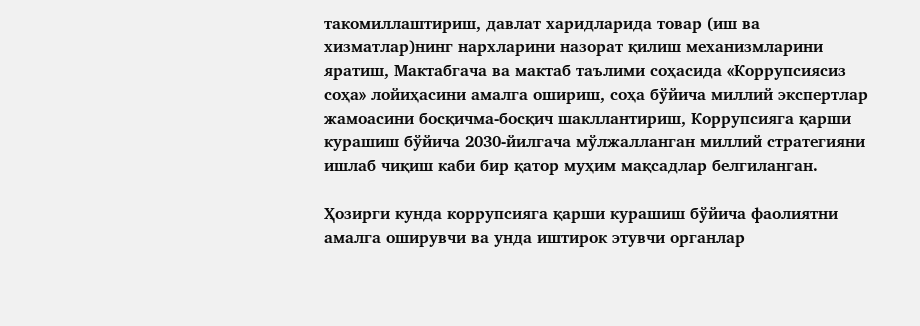такомиллаштириш, давлат харидларида товар (иш ва хизматлар)нинг нархларини назорат қилиш механизмларини яратиш, Мактабгача ва мактаб таълими соҳасида «Коррупсиясиз соҳа» лойиҳасини амалга ошириш, соҳа бўйича миллий экспертлар жамоасини босқичма-босқич шакллантириш, Коррупсияга қарши курашиш бўйича 2030-йилгача мўлжалланган миллий стратегияни ишлаб чиқиш каби бир қатор муҳим мақсадлар белгиланган.

Ҳозирги кунда коррупсияга қарши курашиш бўйича фаолиятни амалга оширувчи ва унда иштирок этувчи органлар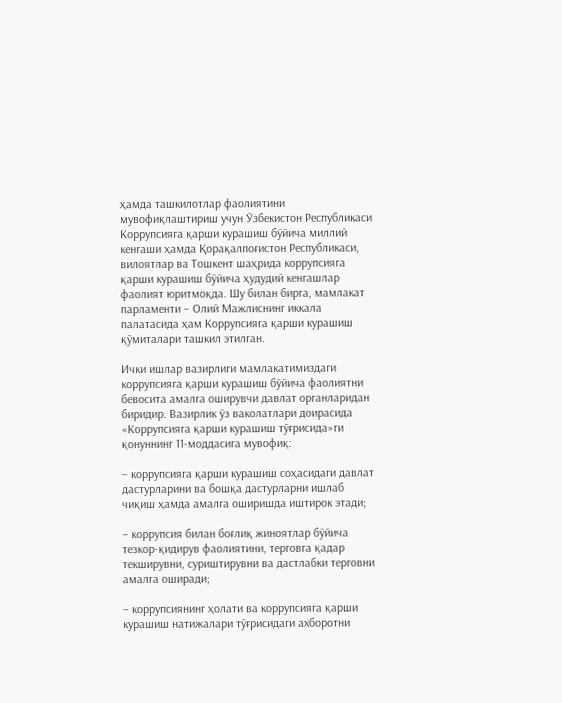ҳамда ташкилотлар фаолиятини мувофиқлаштириш учун Ўзбекистон Республикаси Коррупсияга қарши курашиш бўйича миллий кенгаши ҳамда Қорақалпоғистон Республикаси, вилоятлар ва Тошкент шаҳрида коррупсияга қарши курашиш бўйича ҳудудий кенгашлар фаолият юритмоқда. Шу билан бирга, мамлакат парламенти – Олий Мажлиснинг иккала палатасида ҳам Коррупсияга қарши курашиш қўмиталари ташкил этилган.

Ички ишлар вазирлиги мамлакатимиздаги коррупсияга қарши курашиш бўйича фаолиятни бевосита амалга оширувчи давлат органларидан биридир. Вазирлик ўз ваколатлари доирасида «Коррупсияга қарши курашиш тўғрисида»ги қонуннинг 11-моддасига мувофиқ:

– коррупсияга қарши курашиш соҳасидаги давлат дастурларини ва бошқа дастурларни ишлаб чиқиш ҳамда амалга оширишда иштирок этади;

– коррупсия билан боғлиқ жиноятлар бўйича тезкор-қидирув фаолиятини, терговга қадар текширувни, суриштирувни ва дастлабки терговни амалга оширади;

– коррупсиянинг ҳолати ва коррупсияга қарши курашиш натижалари тўғрисидаги ахборотни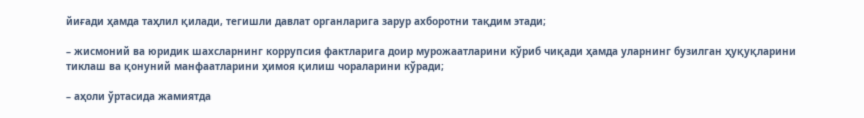йиғади ҳамда таҳлил қилади, тегишли давлат органларига зарур ахборотни тақдим этади;

– жисмоний ва юридик шахсларнинг коррупсия фактларига доир мурожаатларини кўриб чиқади ҳамда уларнинг бузилган ҳуқуқларини тиклаш ва қонуний манфаатларини ҳимоя қилиш чораларини кўради;

– аҳоли ўртасида жамиятда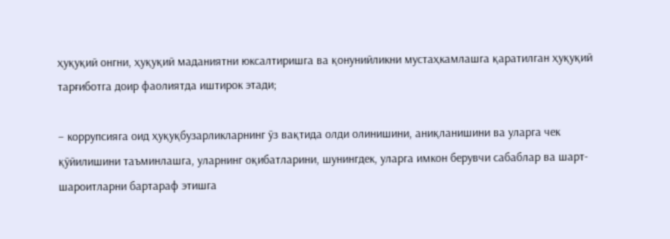ҳуқуқий онгни, ҳуқуқий маданиятни юксалтиришга ва қонунийликни мустаҳкамлашга қаратилган ҳуқуқий тарғиботга доир фаолиятда иштирок этади;

– коррупсияга оид ҳуқуқбузарликларнинг ўз вақтида олди олинишини, аниқланишини ва уларга чек қўйилишини таъминлашга, уларнинг оқибатларини, шунингдек, уларга имкон берувчи сабаблар ва шарт-шароитларни бартараф этишга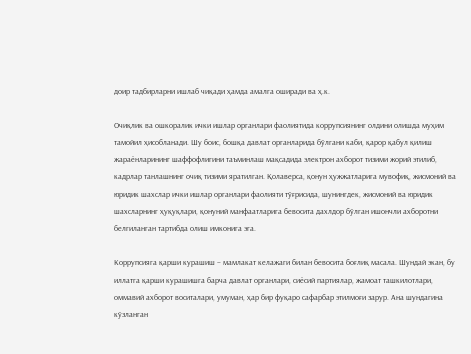доир тадбирларни ишлаб чиқади ҳамда амалга оширади ва ҳ.к.

Очиқлик ва ошкоралик ички ишлар органлари фаолиятида коррупсиянинг олдини олишда муҳим тамойил ҳисобланади. Шу боис, бошқа давлат органларида бўлгани каби, қарор қабул қилиш жараёнларининг шаффофлигини таъминлаш мақсадида электрон ахборот тизими жорий этилиб, кадрлар танлашнинг очиқ тизими яратилган. Қолаверса, қонун ҳужжатларига мувофиқ, жисмоний ва юридик шахслар ички ишлар органлари фаолияти тўғрисида, шунингдек, жисмоний ва юридик шахсларнинг ҳуқуқлари, қонуний манфаатларига бевосита дахлдор бўлган ишончли ахборотни белгиланган тартибда олиш имконига эга.

Коррупсияга қарши курашиш – мамлакат келажаги билан бевосита боғлиқ масала. Шундай экан, бу иллатга қарши курашишга барча давлат органлари, сиёсий партиялар, жамоат ташкилотлари, оммавий ахборот воситалари, умуман, ҳар бир фуқаро сафарбар этилмоғи зарур. Ана шундагина кўзланган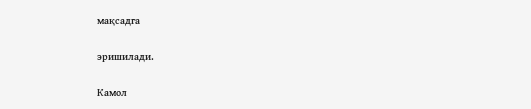мақсадга

эришилади.

Камол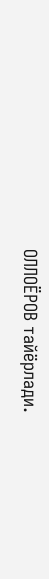ОЛЛОЁРОВ тайёрлади.